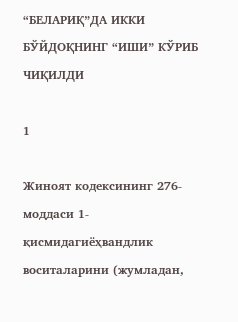“БЕЛАРИҚ”ДА ИККИ БЎЙДОҚНИНГ “ИШИ” КЎРИБ ЧИҚИЛДИ

1

Жиноят кодексининг 276-моддаси 1-қисмидагиёҳвандлик воситаларини (жумладан,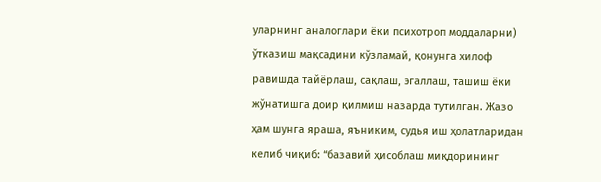уларнинг аналоглари ёки психотроп моддаларни) ўтказиш мақсадини кўзламай, қонунга хилоф равишда тайёрлаш, сақлаш, эгаллаш, ташиш ёки жўнатишга доир қилмиш назарда тутилган. Жазо ҳам шунга яраша, яъниким, судья иш ҳолатларидан келиб чиқиб: “базавий ҳисоблаш миқдорининг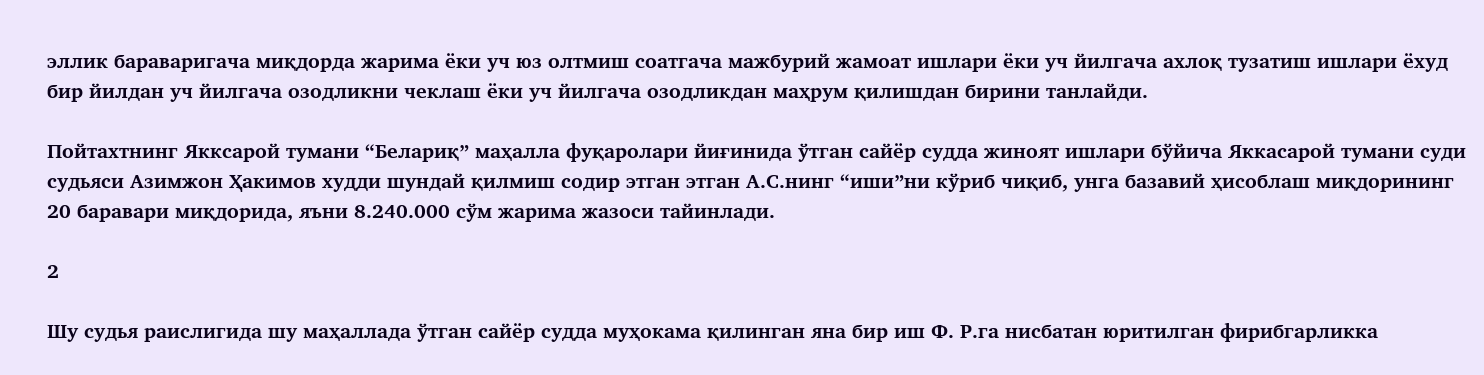эллик бараваригача миқдорда жарима ёки уч юз олтмиш соатгача мажбурий жамоат ишлари ёки уч йилгача ахлоқ тузатиш ишлари ёхуд бир йилдан уч йилгача озодликни чеклаш ёки уч йилгача озодликдан маҳрум қилишдан бирини танлайди.

Пойтахтнинг Якксарой тумани “Белариқ” маҳалла фуқаролари йиғинида ўтган сайёр судда жиноят ишлари бўйича Яккасарой тумани суди судьяси Азимжон Ҳакимов худди шундай қилмиш содир этган этган А.С.нинг “иши”ни кўриб чиқиб, унга базавий ҳисоблаш миқдорининг 20 баравари миқдорида, яъни 8.240.000 сўм жарима жазоси тайинлади.

2

Шу судья раислигида шу маҳаллада ўтган сайёр судда муҳокама қилинган яна бир иш Ф. Р.га нисбатан юритилган фирибгарликка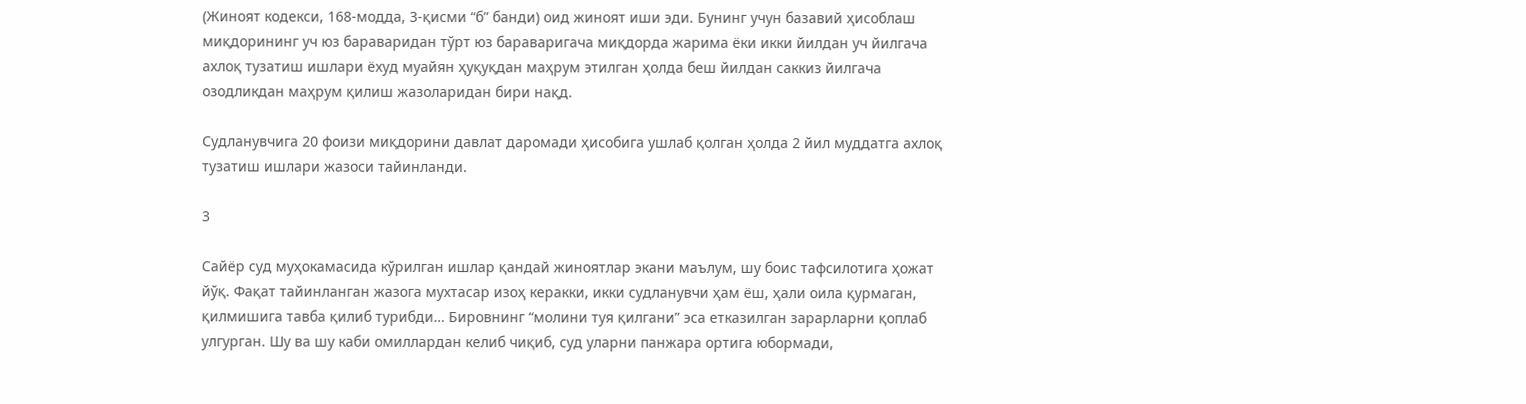(Жиноят кодекси, 168-модда, 3-қисми “б” банди) оид жиноят иши эди. Бунинг учун базавий ҳисоблаш миқдорининг уч юз бараваридан тўрт юз бараваригача миқдорда жарима ёки икки йилдан уч йилгача ахлоқ тузатиш ишлари ёхуд муайян ҳуқуқдан маҳрум этилган ҳолда беш йилдан саккиз йилгача озодликдан маҳрум қилиш жазоларидан бири нақд.

Судланувчига 20 фоизи миқдорини давлат даромади ҳисобига ушлаб қолган ҳолда 2 йил муддатга ахлоқ тузатиш ишлари жазоси тайинланди.

3

Сайёр суд муҳокамасида кўрилган ишлар қандай жиноятлар экани маълум, шу боис тафсилотига ҳожат йўқ. Фақат тайинланган жазога мухтасар изоҳ керакки, икки судланувчи ҳам ёш, ҳали оила қурмаган, қилмишига тавба қилиб турибди… Бировнинг “молини туя қилгани” эса етказилган зарарларни қоплаб улгурган. Шу ва шу каби омиллардан келиб чиқиб, суд уларни панжара ортига юбормади,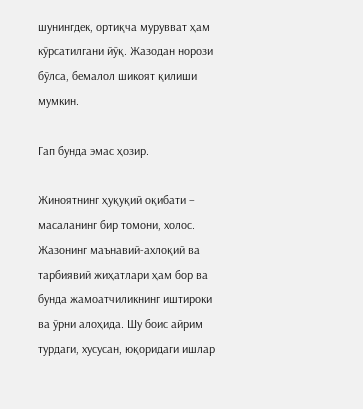шунингдек, ортиқча мурувват ҳам кўрсатилгани йўқ. Жазодан норози бўлса, бемалол шикоят қилиши мумкин.

Гап бунда эмас ҳозир.

Жиноятнинг ҳуқуқий оқибати – масаланинг бир томони, холос. Жазонинг маънавий-ахлоқий ва тарбиявий жиҳатлари ҳам бор ва бунда жамоатчиликнинг иштироки ва ўрни алоҳида. Шу боис айрим турдаги, хусусан, юқоридаги ишлар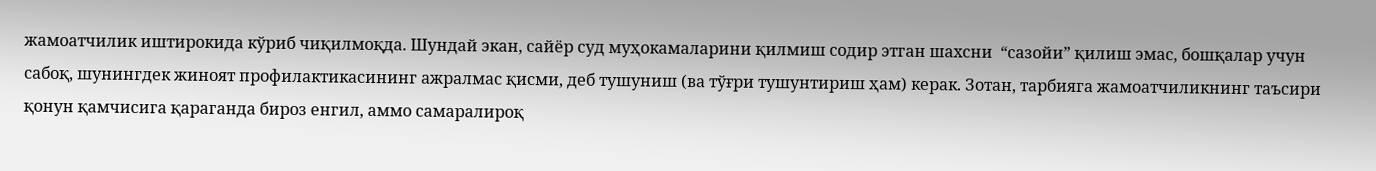жамоатчилик иштирокида кўриб чиқилмоқда. Шундай экан, сайёр суд муҳокамаларини қилмиш содир этган шахсни  “сазойи” қилиш эмас, бошқалар учун сабоқ, шунингдек жиноят профилактикасининг ажралмас қисми, деб тушуниш (ва тўғри тушунтириш ҳам) керак. Зотан, тарбияга жамоатчиликнинг таъсири қонун қамчисига қараганда бироз енгил, аммо самаралироқ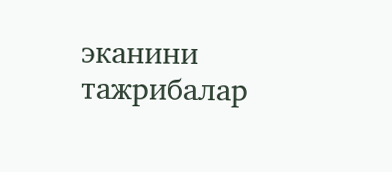эканини тажрибалар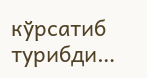кўрсатиб турибди…